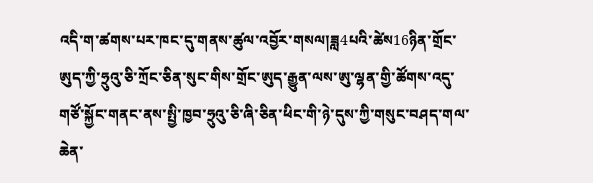འདི་ག་ཚགས་པར་ཁང་དུ་གནས་ཚུལ་འབྱོར་གསལ།ཟླ4པའི་ཚེས16ཉིན་གྲོང་ཨུད་ཀྱི་ཧྲུའུ་ཅི་ཀྲོང་ཅིན་སུང་གིས་གྲོང་ཨུད་རྒྱུན་ལས་ཨུ་ལྷན་གྱི་ཚོགས་འདུ་གཙོ་སྐྱོང་གནང་ནས་སྤྱི་ཁྱབ་ཧྲུའུ་ཅི་ཞི་ཅིན་ཕིང་གི་ཉེ་དུས་ཀྱི་གསུང་བཤད་གལ་ཆེན་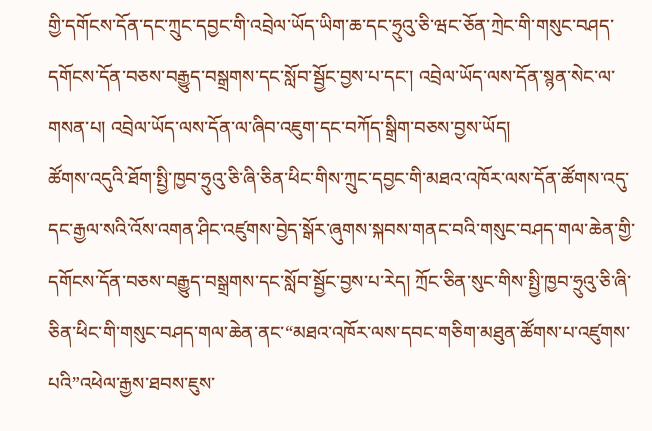གྱི་དགོངས་དོན་དང་ཀྲུང་དབྱང་གི་འབྲེལ་ཡོད་ཡིག་ཆ་དང་ཧྲུའུ་ཅི་ཝང་ཅོན་ཀྲེང་གི་གསུང་བཤད་དགོངས་དོན་བཅས་བརྒྱུད་བསྒྲགས་དང་སློབ་སྦྱོང་བྱས་པ་དང་། འབྲེལ་ཡོད་ལས་དོན་སྙན་སེང་ལ་གསན་པ། འབྲེལ་ཡོད་ལས་དོན་ལ་ཞིབ་འཇུག་དང་བཀོད་སྒྲིག་བཅས་བྱས་ཡོད།
ཚོགས་འདུའི་ཐོག་སྤྱི་ཁྱབ་ཧྲུའུ་ཅི་ཞི་ཅིན་ཕིང་གིས་ཀྲུང་དབྱང་གི་མཐའ་འཁོར་ལས་དོན་ཚོགས་འདུ་དང་རྒྱལ་སའི་འོས་འགན་ཤིང་འཛུགས་བྱེད་སྒོར་ཞུགས་སྐབས་གནང་བའི་གསུང་བཤད་གལ་ཆེན་གྱི་དགོངས་དོན་བཅས་བརྒྱུད་བསྒྲགས་དང་སློབ་སྦྱོང་བྱས་པ་རེད། ཀྲོང་ཅིན་སུང་གིས་སྤྱི་ཁྱབ་ཧྲུའུ་ཅི་ཞི་ཅིན་ཕིང་གི་གསུང་བཤད་གལ་ཆེན་ནང་“མཐའ་འཁོར་ལས་དབང་གཅིག་མཐུན་ཚོགས་པ་འཛུགས་པའི”འཕེལ་རྒྱས་ཐབས་ཇུས་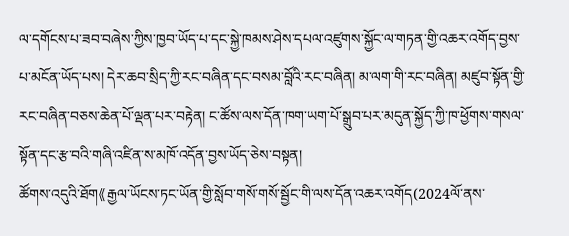ལ་དགོངས་པ་ཟབ་བཞེས་ཀྱིས་ཁྱབ་ཡོད་པ་དང་སྐྱེ་ཁམས་ཤེས་དཔལ་འཛུགས་སྐྱོང་ལ་གཏན་གྱི་འཆར་འགོད་བྱས་པ་མངོན་ཡོད་པས། དེར་ཆབ་སྲིད་ཀྱི་རང་བཞིན་དང་བསམ་བློའི་རང་བཞིན། མ་ལག་གི་རང་བཞིན། མཛུབ་སྟོན་གྱི་རང་བཞིན་བཅས་ཆེན་པོ་ལྡན་པར་བརྟེན། ང་ཚོས་ལས་དོན་ཁག་ཡག་པོ་སྒྲུབ་པར་མདུན་སྐྱོད་ཀྱི་ཁ་ཕྱོགས་གསལ་སྟོན་དང་རྩ་བའི་གཞི་འཛིན་ས་མཁོ་འདོན་བྱས་ཡོད་ཅེས་བསྟན།
ཚོགས་འདུའི་ཐོག《རྒྱལ་ཡོངས་ཏང་ཡོན་གྱི་སློབ་གསོ་གསོ་སྦྱོང་གི་ལས་དོན་འཆར་འགོད(2024ལོ་ནས་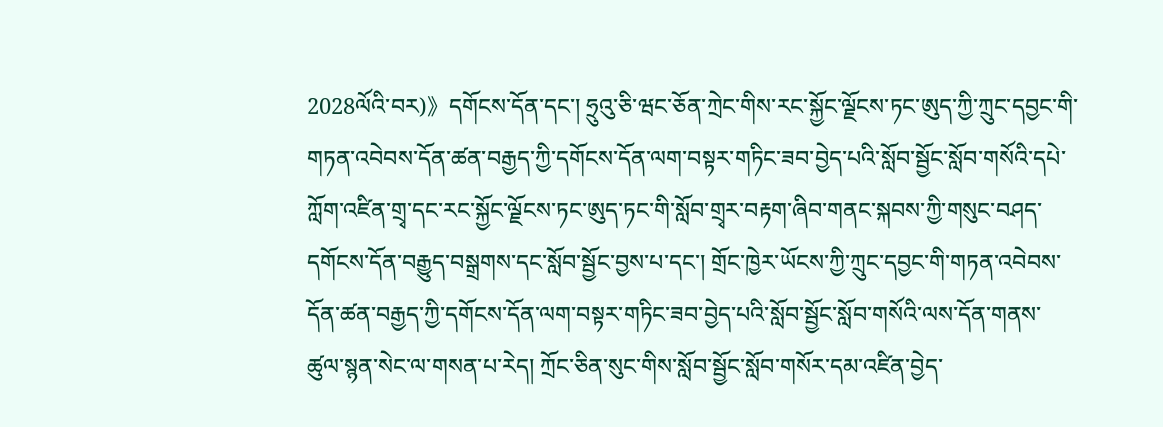2028ལོའི་བར)》དགོངས་དོན་དང་། ཧྲུའུ་ཅི་ཝང་ཅོན་ཀྲེང་གིས་རང་སྐྱོང་ལྗོངས་ཏང་ཨུད་ཀྱི་ཀྲུང་དབྱང་གི་གཏན་འབེབས་དོན་ཚན་བརྒྱད་ཀྱི་དགོངས་དོན་ལག་བསྟར་གཏིང་ཟབ་བྱེད་པའི་སློབ་སྦྱོང་སློབ་གསོའི་དཔེ་ཀློག་འཛིན་གྲྭ་དང་རང་སྐྱོང་ལྗོངས་ཏང་ཨུད་ཏང་གི་སློབ་གྲྭར་བརྟག་ཞིབ་གནང་སྐབས་ཀྱི་གསུང་བཤད་དགོངས་དོན་བརྒྱུད་བསྒྲགས་དང་སློབ་སྦྱོང་བྱས་པ་དང་། གྲོང་ཁྱེར་ཡོངས་ཀྱི་ཀྲུང་དབྱང་གི་གཏན་འབེབས་དོན་ཚན་བརྒྱད་ཀྱི་དགོངས་དོན་ལག་བསྟར་གཏིང་ཟབ་བྱེད་པའི་སློབ་སྦྱོང་སློབ་གསོའི་ལས་དོན་གནས་ཚུལ་སྙན་སེང་ལ་གསན་པ་རེད། ཀྲོང་ཅིན་སུང་གིས་སློབ་སྦྱོང་སློབ་གསོར་དམ་འཛིན་བྱེད་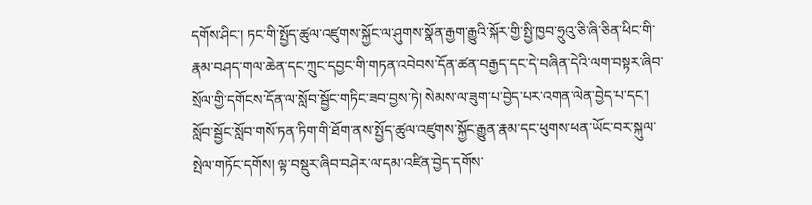དགོས་ཤིང་། ཏང་གི་སྤྱོད་ཚུལ་འཛུགས་སྐྱོང་ལ་ཤུགས་སྣོན་རྒྱག་རྒྱུའི་སྐོར་གྱི་སྤྱི་ཁྱབ་ཧྲུའུ་ཅི་ཞི་ཅིན་ཕིང་གི་རྣམ་བཤད་གལ་ཆེན་དང་ཀྲུང་དབྱང་གི་གཏན་འབེབས་དོན་ཚན་བརྒྱད་དང་དེ་བཞིན་དེའི་ལག་བསྟར་ཞིབ་སྲོལ་གྱི་དགོངས་དོན་ལ་སློབ་སྦྱོང་གཏིང་ཟབ་བྱས་ཏེ། སེམས་ལ་ཟུག་པ་བྱེད་པར་འགན་ལེན་བྱེད་པ་དང་། སློབ་སྦྱོང་སློབ་གསོ་ཏན་ཏིག་གི་ཐོག་ནས་སྤྱོད་ཚུལ་འཛུགས་སྐྱོང་རྒྱུན་རྣམ་དང་ཕུགས་ཕན་ཡོང་བར་སྐུལ་སྤེལ་གཏོང་དགོས། ལྟ་བསྡུར་ཞིབ་བཤེར་ལ་དམ་འཛིན་བྱེད་དགོས་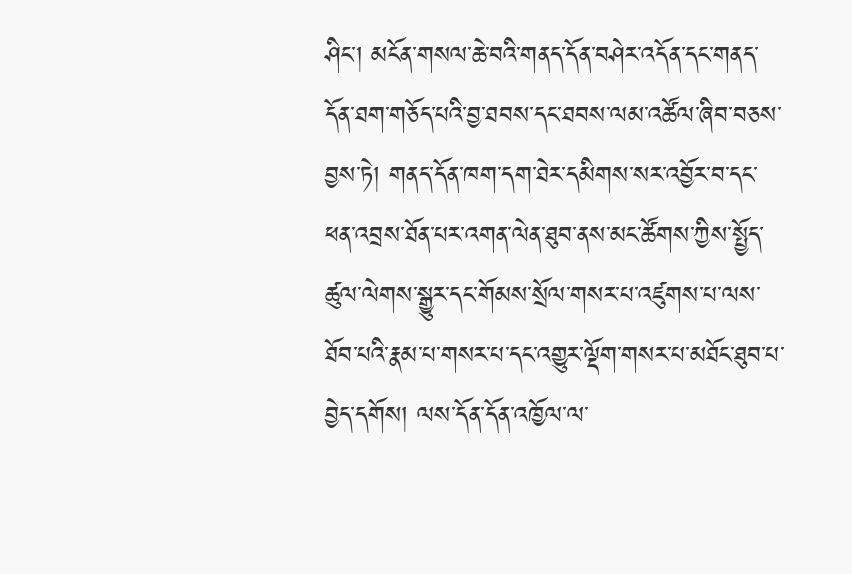ཤིང་། མངོན་གསལ་ཆེ་བའི་གནད་དོན་བཤེར་འདོན་དང་གནད་དོན་ཐག་གཅོད་པའི་བྱ་ཐབས་དང་ཐབས་ལམ་འཚོལ་ཞིབ་བཅས་བྱས་ཏེ། གནད་དོན་ཁག་དག་ཐེར་དམིགས་སར་འབྱོར་བ་དང་ཕན་འབྲས་ཐོན་པར་འགན་ལེན་ཐུབ་ནས་མང་ཚོགས་ཀྱིས་སྤྱོད་ཚུལ་ལེགས་སྒྱུར་དང་གོམས་སྲོལ་གསར་པ་འཛུགས་པ་ལས་ཐོབ་པའི་རྣམ་པ་གསར་པ་དང་འགྱུར་ལྡོག་གསར་པ་མཐོང་ཐུབ་པ་བྱེད་དགོས། ལས་དོན་དོན་འཁྱོལ་ལ་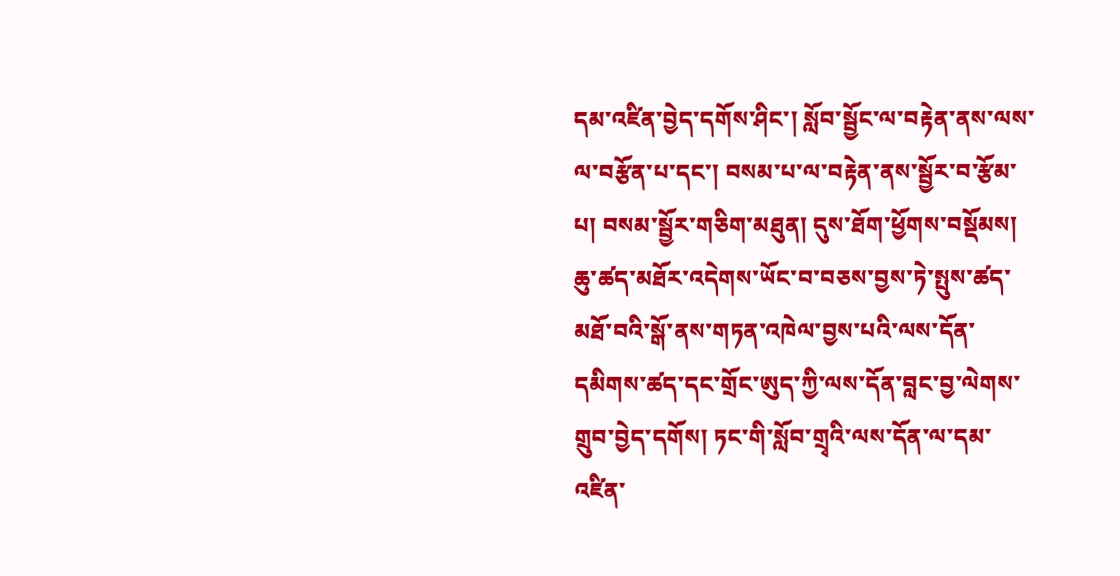དམ་འཛིན་བྱེད་དགོས་ཤིང་། སློབ་སྦྱོང་ལ་བརྟེན་ནས་ལས་ལ་བརྩོན་པ་དང་། བསམ་པ་ལ་བརྟེན་ནས་སྦྱོར་བ་རྩོམ་པ། བསམ་སྦྱོར་གཅིག་མཐུན། དུས་ཐོག་ཕྱོགས་བསྡོམས། ཆུ་ཚད་མཐོར་འདེགས་ཡོང་བ་བཅས་བྱས་ཏེ་སྤུས་ཚད་མཐོ་བའི་སྒོ་ནས་གཏན་འཁེལ་བྱས་པའི་ལས་དོན་དམིགས་ཚད་དང་གྲོང་ཨུད་ཀྱི་ལས་དོན་བླང་བྱ་ལེགས་གྲུབ་བྱེད་དགོས། ཏང་གི་སློབ་གྲྭའི་ལས་དོན་ལ་དམ་འཛིན་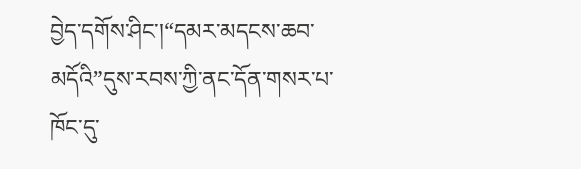བྱེད་དགོས་ཤིང་།“དམར་མདངས་ཆབ་མདོའི”དུས་རབས་ཀྱི་ནང་དོན་གསར་པ་ཁོང་དུ་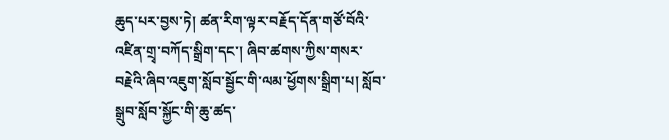ཆུད་པར་བྱས་ཏེ། ཚན་རིག་ལྟར་བརྗོད་དོན་གཙོ་བོའི་འཛིན་གྲྭ་བཀོད་སྒྲིག་དང་། ཞིབ་ཚགས་ཀྱིས་གསར་བརྗེའི་ཞིབ་འཇུག་སློབ་སྦྱོང་གི་ལམ་ཕྱོགས་སྒྲིག་པ། སློབ་སྒྲུབ་སློབ་སྐྱོང་གི་ཆུ་ཚད་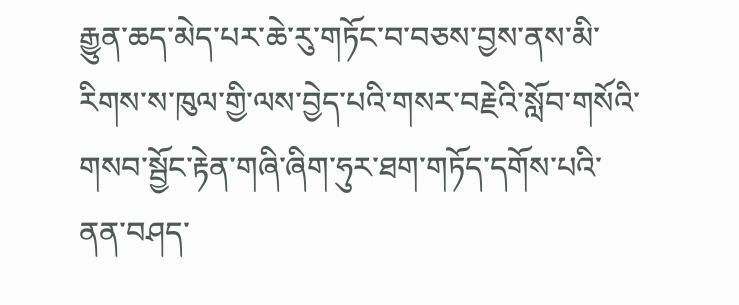རྒྱུན་ཆད་མེད་པར་ཆེ་རུ་གཏོང་བ་བཅས་བྱས་ནས་མི་རིགས་ས་ཁུལ་གྱི་ལས་བྱེད་པའི་གསར་བརྗེའི་སློབ་གསོའི་གསབ་སྦྱོང་རྟེན་གཞི་ཞིག་ཧུར་ཐག་གཏོད་དགོས་པའི་ནན་བཤད་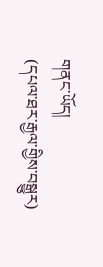གནང་ཡོད།
(དཔལ་ཐར་རྒྱལ་གྱིས་བསྒྱུར)